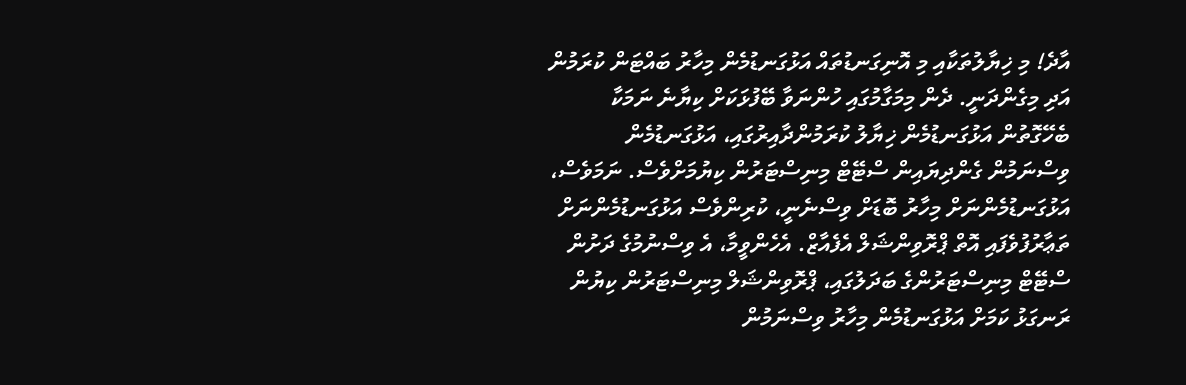އާދެ! މި ޚިޔާލުތަކާއި މި އޮނިގަނޑުތައް އަޅުގަނޑުމެން މިހާރު ބައްޓަން ކުރަމުން އަދި މިގެންދަނީ. ދެން މިމަގާމުގައި ހުންނަވާ ބޭފުޅަކަށް ކިޔާނެ ނަމަކާ ބެހޭގޮތުން އަޅުގަނޑުމެން ޚިޔާލު ކުރަމުންދާއިރުގައި، އަޅުގަނޑުމެން ވިސްނަމުން ގެންދިޔައިން ސްޓޭޓް މިނިސްޓަރުން ކިޔުމަށްވެސް. ނަމަވެސް، އަޅުގަނޑުމެންނަށް މިހާރު ބޮޑަށް ވިސްނެނީ، ކުރިންވެސް އަޅުގަނޑުމެންނަށް ތަޢާރުފުވެފައި އޮތް ޕްރޮވިންޝަލް އެފެއާޒް. އެހެންވީމާ، އެ ވިސްނުމުގެ ދަށުން ސްޓޭޓް މިނިސްޓަރުންގެ ބަދަލުގައި، ޕްރޮވިންޝަލް މިނިސްޓަރުން ކިޔުން ރަނގަޅު ކަމަށް އަޅުގަނޑުމެން މިހާރު ވިސްނަމުން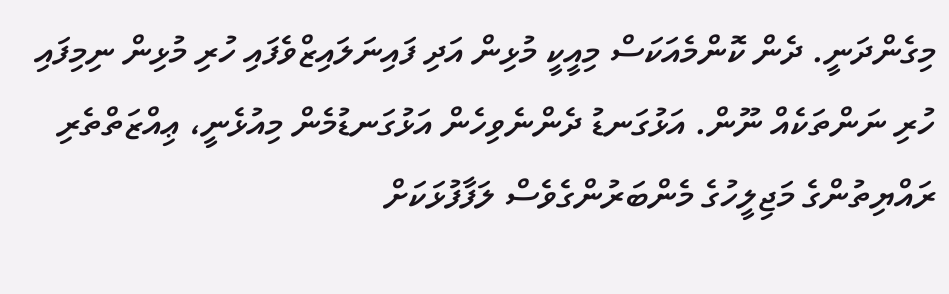މިގެންދަނީ. ދެން ކޮންމެއަކަސް މިއީކީ މުޅިން އަދި ފައިނަލައިޒްވެފައި ހުރި މުޅިން ނިމިފައި ހުރި ނަންތަކެއް ނޫން. އަޅުގަނޑު ދެންނެވިހެން އަޅުގަނޑުމެން މިއުޅެނީ، ޢިއްޒަތްތެރި ރައްޔިތުންގެ މަޖިލީހުގެ މެންބަރުންގެވެސް ލަފާފުޅަކަށް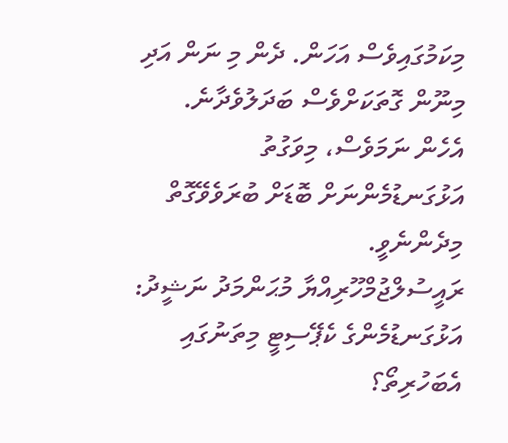މިކަމުގައިވެސް އަހަން. ދެން މި ނަން އަދި މިނޫން ގޮތަކަށްވެސް ބަދަލުވެދާނެ. އެހެން ނަމަވެސް، މިވަގުތު އަޅުގަނޑުމެންނަށް ބޮޑަށް ބުރަވެވޭގޮތް މިދެންނެވީ.
ރައީސުލްޖުމްހޫރިއްޔާ މުޙަންމަދު ނަޝީދު:
އަޅުގަނޑުމެންގެ ކެޕޭސިޓީ މިތަނުގައި އެބަހުރިތޯ؟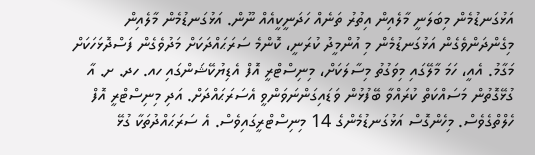އަޅުގަނޑުމެން މިބަލަނީ މާލެއިން އިތުރު ތަނެއް ހަދަނީކީއެއް ނޫން. އަޅުގަނޑުމެން މާލެއިން މިގެންދަންވެގެން އަޅުގަނޑުމެން މި އުންމީދު ކުރަނީ، ކޮންމެ ސަރަޙައްދަކަށް މަދުވެގެން ފަސްދޮޅަހަކަށް މަގާމު. އެއީ، ހަމަ މާލޭގައި މިވަގުތު މިސާލަކަށް، މިނިސްޓްރީ އޮފް އެޑިޔުކޭޝަންގައި ހއ. ހދ. ށ. އާ ގުޅޭގޮތުން މަސައްކަތް ކުރައްވާ ބޭފުޅުން ވަޑައިގަންނަވަންވީ އެސަރަޙައްދަށް. އަދި މިނިސްޓްރީ އޮފް ހެލްތްގެވެސް. މިހެންގޮސް އަޅުގަނޑުމެންގެ 14 މިނިސްޓްރީގައިވެސް. އެ ސަރަޙައްދުތަކާ ގުޅޭ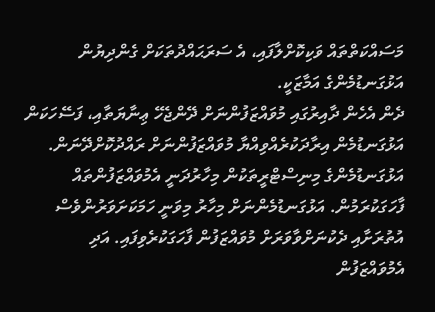މަސައްކަތްތައް ވަކިކޮށްލާފައި، އެ ސަރަޙައްދުތަކަށް ގެންދިޔުން އަޅުގަނޑުމެންގެ އަމާޒަކީ.
ދެން އެހެން ދާއިރުގައި މުވައްޒަފުންނަށް ދޭންޖެހޭ ޢިނާޔަތާއި، ފަސޭހަކަން އަޅުގަނޑުމެން އިރާދަކުރެއްވިއްޔާ މުވައްޒަފުންނަށް ރައްދުކޮށްދޭނަން. އަޅުގަނޑުމެންގެ މިނިސްޓްރީތަކުން މިހާރުދަނީ އެމުވައްޒަފުންތައް ފާހަގަކުރަމުން. އަޅުގަނޑުމެންނަށް މިހާރު މިވަނީ ހަމަކަށަވަރުންވެސް އުތުރަށާއި ދެކުނަށްވާވަރަށް މުވައްޒަފުން ފާހަގަކުރެވިފައި. އަދި އެމުވައްޒަފުން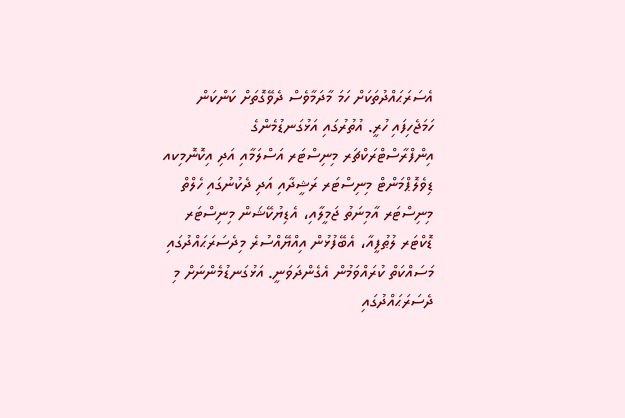އެސަރަޙައްދުތަކަށް ހަމަ މާދަމާވެސް ދެވޭގޮތަށް ކަންކަން ހަމަޖެހިފައި ހުރީ. އުތުރުގައި އަޅުގަނޑުމެންގެ އިންފްރާސްޓްރަކްޗަރ މިނިސްޓަރ އަސްލަމާއި އަދި އިކޮނޮމިކއ ޑިވެލޮޕްމަންޓް މިނިސްޓަރ ރަޝީދާއި އަދި ދެކުނުގައި ހެލްތް މިނިސްޓަރ އާމިނަތު ޖަމީލާއި، އެޑިޔުކޭޝަން މިނިސްޓަރ ޑޮކްޓަރ ލުޠުފީއާ، އެބޭފުޅުން އިއްޔޭއްސުރެ މިދެސަރަޙައްދުގައި މަސައްކަތް ކުރައްވަމުން އެގެންދަވަނީ. އަޅުގަނޑުމެންނަށް މި ދެސަރަޙައްދުގައި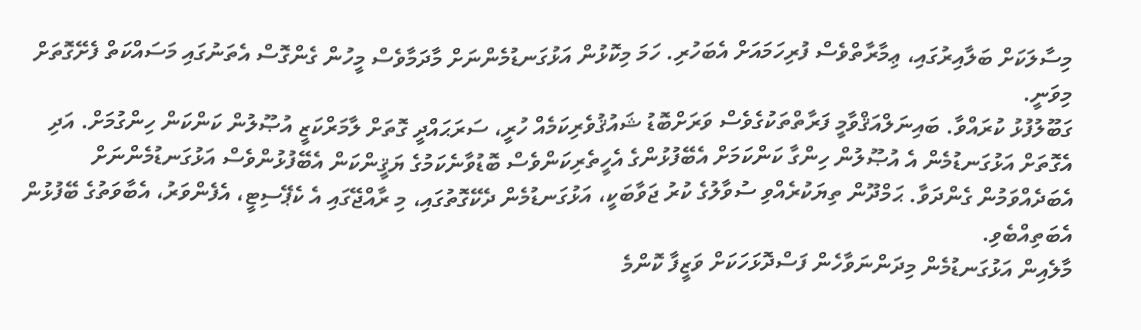މިސާލަކަށް ބަލާއިރުގައި، ޢިމާރާތްވެސް ފުރިހަމައަށް އެބަހުރި. ހަމަ މިކޮޅުން އަޅުގަނޑުމެންނަށް މާދަމާވެސް މީހުން ގެންގޮސް އެތަނުގައި މަސައްކަތް ފެށޭގޮތަށް މިވަނީ.
ގަބޫލުފުޅު ކުރައްވާ. ބައިނަލްއަޤްވާމީ ފަރާތްތަކުގެވެސް ވަރަށްބޮޑު ޝައުޤުވެރިކަމެއް ހުރީ، ސަރަޙައްދީ ގޮތަށް ލާމަރްކަޒީ އުޞޫލުން ކަންކަން ހިންގުމަށް. އަދި އެގޮތަށް އަޅުގަނޑުމެން އެ އުޞޫލުން ހިންގާ ކަންކަމަށް އެބޭފުޅުންގެ އެހީތެރިކަންވެސް ބޮޑުވާނެކަމުގެ ޔަޤީންކަން އެބޭފުޅުންވެސް އަޅުގަނޑުމެންނަށް އެބަދެއްވަމުން ގެންދަވާ. ޙަމްދޫން ތިޔަކުރެއްވި ސުވާލުގެ ކުރު ޖަވާބަކީ، އަޅުގަނޑުމެން ދެކޭގޮތުގައި، މި ރާއްޖޭގައި އެ ކެޕޭސިޓީ، އެފެންވަރު، އެބާވަތުގެ ބޭފުޅުން އެބަތިއްބެވި.
މާލެއިން އަޅުގަނޑުމެން މިދަންނަވާހެން ފަސްދޮޅަހަކަށް ވަޒީފާ ކޮންމެ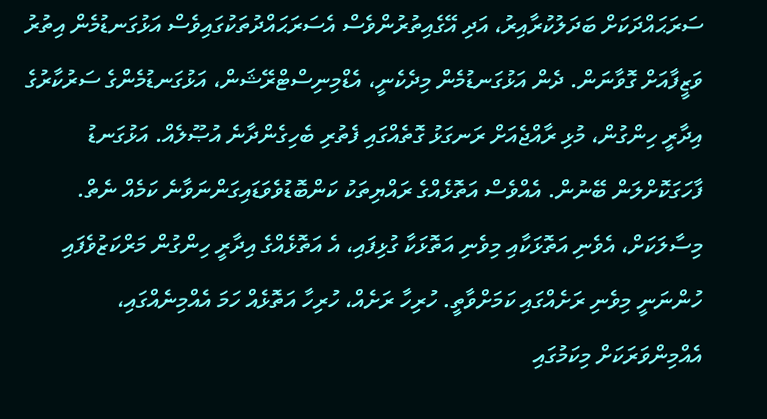ސަރަޙައްދަކަށް ބަދަލުކުރާއިރު، އަދި އޭގެއިތުރުންވެސް އެސަރަޙައްދުތަކުގައިވެސް އަޅުގަނޑުމެން އިތުރު ވަޒީފާއަށް ގޮވާނަން. ދެން އަޅުގަނޑުމެން މިދެކެނީ، އެޑްމިނިސްޓްރޭޝަން، އަޅުގަނޑުމެންގެ ސަރުކާރުގެ އިދާރީ ހިންގުން، މުޅި ރާއްޖެއަށް ރަނގަޅު ގޮތެއްގައި ފެތުރި ބެހިގެންދާނެ އުޞޫލެއް. އަޅުގަނޑު ފާހަގަކޮށްލަން ބޭނުން. އެއްވެސް އަތޮޅެއްގެ ރައްޔިތަކު ކަންބޮޑުވެވަޑައިގަންނަވާނެ ކަމެއް ނެތް. މިސާލަކަށް، އެވެނި އަތޮޅަކާއި މިވެނި އަތޮޅަކާ ގުޅިފައި، އެ އަތޮޅެއްގެ އިދާރީ ހިންގުން މަރްކަޒުވެފައި ހުންނަނީ މިވެނި ރަށެއްގައި ކަމަށްވާތީ. ހުރިހާ ރަށެއް، ހުރިހާ އަތޮޅެއް ހަމަ އެއްމިނެއްގައި، އެއްމިންވަރަކަށް މިކަމުގައި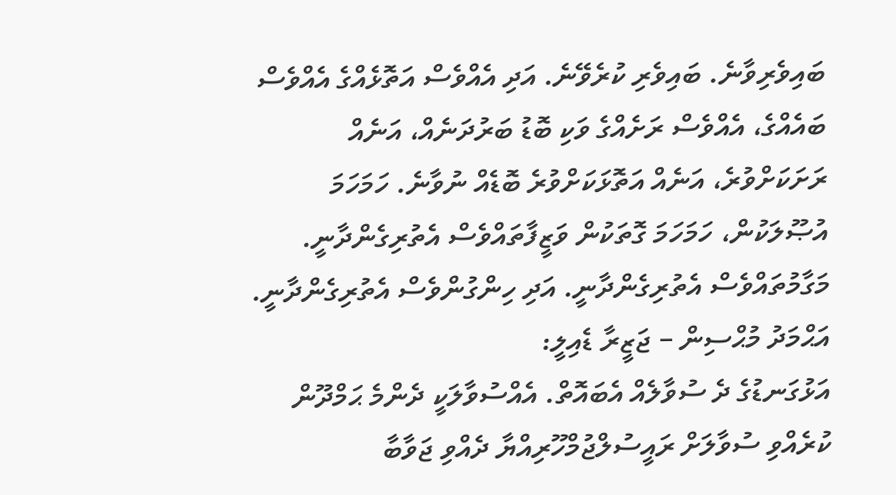ބައިވެރިވާނެ. ބައިވެރި ކުރެވޭނެ. އަދި އެއްވެސް އަތޮޅެއްގެ އެއްވެސް ބައެއްގެ، އެއްވެސް ރަށެއްގެ ވަކި ބޮޑު ބަރުދަނެއް، އަނެއް ރަށަކަށްވުރެ، އަނެއް އަތޮޅަކަށްވުރެ ބޮޑެއް ނުވާނެ. ހަމަހަމަ އުޞޫލަކުން، ހަމަހަމަ ގޮތަކުން ވަޒީފާތައްވެސް އެތުރިގެންދާނީ. މަގާމުތައްވެސް އެތުރިގެންދާނީ. އަދި ހިންގުންވެސް އެތުރިގެންދާނީ.
އަޙްމަދު މުޙްސިން – ޖަޒީރާ ޑެއިލީ:
އަޅުގަނޑުގެ ދެ ސުވާލެއް އެބައޮތް. އެއްސުވާލަކީ ދެންމެ ޙަމްދޫން ކުރެއްވި ސުވާލަށް ރައީސުލްޖުމްހޫރިއްޔާ ދެއްވި ޖަވާބާ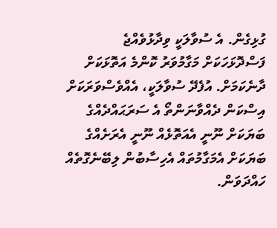ގުޅިގެން. އެ ސުވާލަކީ ވިދާޅުވެއްޖެ ފަސްދޮޅަހަކަށް މަގާމުވަރު ކޮންމެ އަތޮޅަކަށް ދާނެކަމަށް. އުފެދޭ ސުވާލަކީ، އެއްވެސްވަރަކަށް އިސްކަން ދެއްވާނަންތޯ އެ ސަރަޙައްދެއްގެ ބަޔަކަށް ނޫނީ އެއަތޮޅެއް ނޫނީ އެރަށެއްގެ ބަޔަކަށް އެމަގާމުތައް އެހިސާބުން ލިބޭނެގޮތެއް ހައްދަވަން.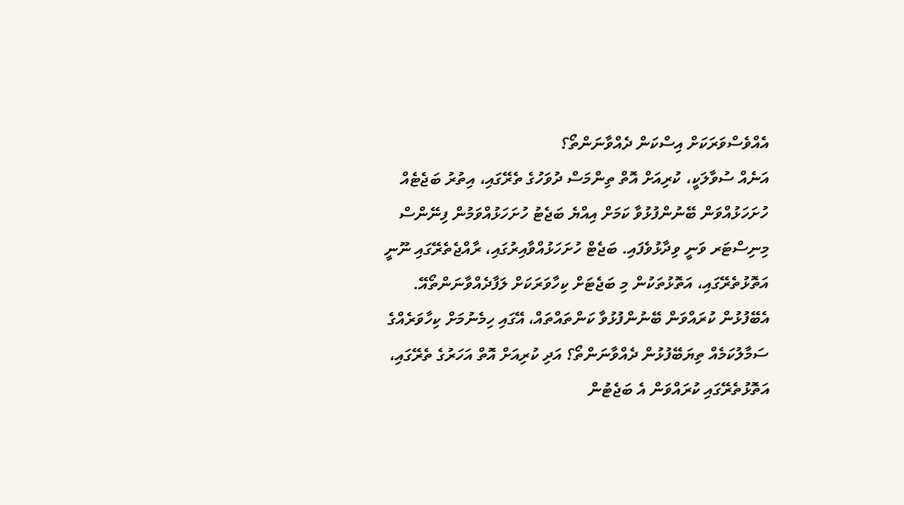އެއްވެސްވަރަކަށް އިސްކަން ދެއްވާނަންތޯ؟
އަނެއް ސުވާލަކީ، ކުރިއަށް އޮތް ތިންމަސް ދުވަހުގެ ތެރޭގައި، އިތުރު ބަޖެޓެއް ހުށަހަޅުއްވަން ބޭނުންފުޅުވާ ކަމަށް އިއްޔެ ބަޖެޓު ހުށަހަޅުއްވަމުން ފިނޭންސް މިނިސްޓަރ ވަނީ ވިދާޅުވެފައި. ބަޖެޓް ހުށަހަޅުއްވާއިރުގައި، ރާއްޖެތެރޭގައި ނޫނީ އަތޮޅުތެރޭގައި، އަތޮޅުތަކުން މި ބަޖެޓަށް ކިހާވަރަކަށް ލަފާދެއްވާނަންތޯއޭ. އެބޭފުޅުން ކުރައްވަން ބޭނުންފުޅުވާ ކަންތައްތައް، އޭގައި ހިމެނުމަށް ކިހާވަރެއްގެ ސަމާލުކަމެއް ތިޔަބޭފުޅުން ދެއްވާނަންތޯ؟ އަދި ކުރިއަށް އޮތް އަހަރުގެ ތެރޭގައި، އަތޮޅުތެރޭގައި ކުރައްވަން އެ ބަޖެޓުން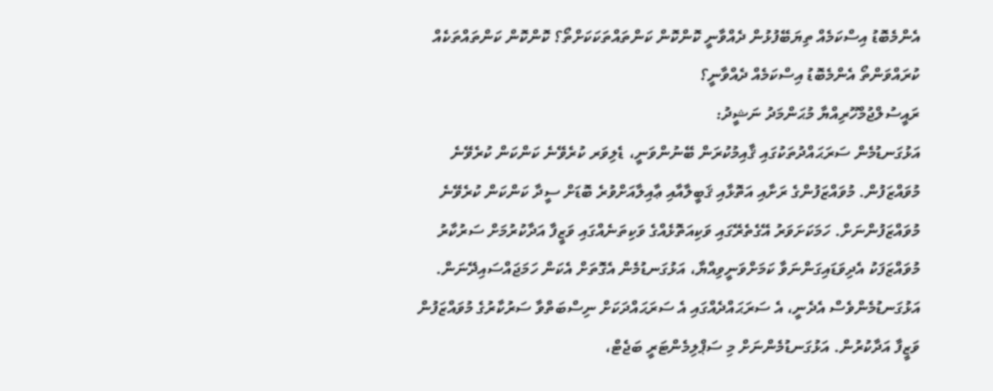އެންމެބޮޑު އިސްކަމެއް ތިޔަބޭފުޅުން ދެއްވާނީ ކޮންކޮން ކަންތައްތަކަކަށްތޯ؟ ކޮންކޮން ކަންތައްތަކެއް ކުރައްވަންތޯ އެންމެބޮޑު އިސްކަމެއް ދެއްވާނީ؟
ރައީސުލްޖުމްހޫރިއްޔާ މުޙަންމަދު ނަޝީދު:
އަޅުގަނޑުމެން ސަރަޙައްދުތަކުގައި ޤާއިމުކުރަން ބޭނުންވަނީ، ޑެލިވަރ ކުރެވޭނެ ކަންކަން ކުރެވޭނެ މުވައްޒަފުން. މުވައްޒަފުންގެ ރަށާއި އަތޮޅާއި ޤަބީލާއާއި ޢާއިލާއަށްވުރެ ބޮޑަށް ސީދާ ކަންކަން ކުރެވޭނެ މުވައްޒަފުންނަށް. ހަމަކަށަވަރު އޭގެތެރޭގައި ވަކިއަތޮޅެއްގެ ވަކިތަނެއްގައި ވަޒީފާ އަދާކުރުމަށް ސަރުކާރު މުވައްޒަފަކު އެދިވަޑައިގަންނަވާ ކަމަށްވަނީވިއްޔާ، އަޅުގަނޑުމެން އެގޮތަށް އެކަން ހަމަޖައްސައިދޭނަން. އަޅުގަނޑުމެންވެސް އެދެނީ، އެ ސަރަޙައްދެއްގައި އެ ސަރަޙައްދަކަށް ނިސްބަތްވާ ސަރުކާރުގެ މުވައްޒަފުން ވަޒީފާ އަދާކުރުން. އަޅުގަނޑުމެންނަށް މި ސަޕްލިމެންޓަރީ ބަޖެޓް،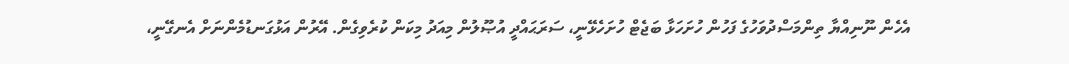އެހެން ނޫނިއްޔާ ތިންމަސްދުވަހުގެ ފަހުން ހުށަހަޅާ ބަޖެޓް ހުށަހެޅޭނީ، ސަރަޙައްދީ އުޞޫލުން މިއަދު މިކަން ކުރެވިގެން. އޭރުން އަޅުގަނޑުމެންނަށް އެނގޭނީ،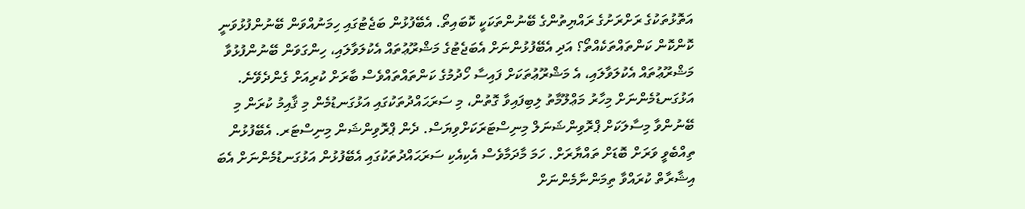އަތޮޅުތަކުގެ ރަށްރަށުގެ ރައްޔިތުންގެ ބޭނުންތަކަކީ ކޮބައިތޯ. އެބޭފުޅުން ބަޖެޓުގައި ހިމަނުއްވަން ބޭނުންފުޅުވަނީ ކޮންކޮން ކަންތައްތަކެއްތޯ؟ އަދި އެބޭފުޅުންނަށް އެބަޖެޓުގެ މަޝްރޫޢުތައް އެކުލަވާލައި، ހިންގަވަން ބޭނުންފުޅުވާ މަޝްރޫޢުތައް އެކުލަވާލައި، އެ މަޝްރޫޢުތަކަށް ފައިސާ ހޯދުމުގެ ކަންތައްތައްވެސް ބާރަށް ކުރިއަށް ގެންދެވޭނެ.
އަޅުގަނޑުމެންނަށް މިހާރު މަޢްލޫމާތު ލިބިފައިވާ ގޮތުން، މި ސަރަޙައްދުތަކުގައި އަޅުގަނޑުމެން މި ޤާއިމު ކުރަން މި ބޭނުންވާ މިސާލަކަށް ޕްރޮވިންޝަނަލް މިނިސްޓަރަކަށްވިޔަސް. ދެން ޕްރޮވިންޝަން މިނިސްޓަރ. އެބޭފުޅުން ތިއްބެވީ ވަރަށް ބޮޑަށް ތައްޔާރަށް. ހަމަ މާދަމާވެސް އެކިއެކި ސަރަޙައްދުތަކުގައި އެބޭފުޅުން އަޅުގަނޑުމެންނަށް އެބަ އިޝާރާތް ކުރައްވާ ތިމަންނާމެންނަށް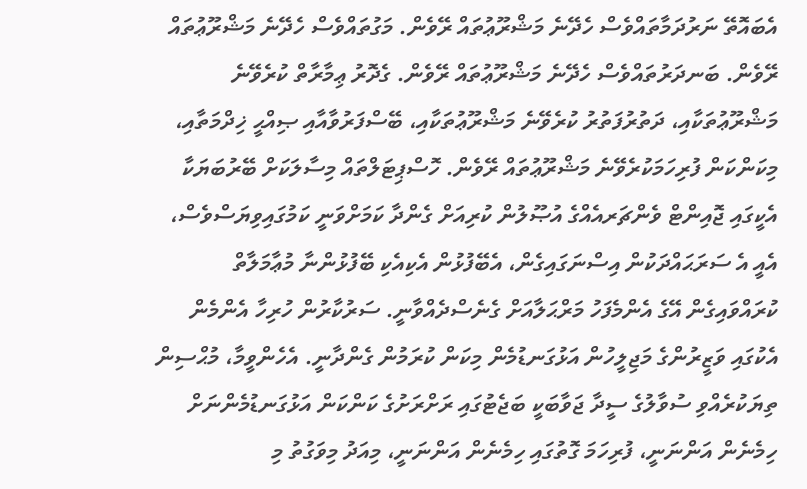އެބައޮތޭ ނަރުދަމާތައްވެސް ހެދޭނެ މަޝްރޫޢުތައް ރޭވެން. މަގުތައްވެސް ހެދޭނެ މަޝްރޫޢުތައް ރޭވެން. ބަނދަރުތައްވެސް ހެދޭނެ މަޝްރޫޢުތައް ރޭވެން. ގެދޮރު ޢިމާރާތް ކުރެވޭނެ މަޝްރޫޢުތަކާއި، ދަތުރުފަތުރު ކުރެވޭނެ މަޝްރޫޢުތަކާއި، ބޭސްފަރުވާއާއި ޞިއްޙީ ޚިދްމަތާއި، މިކަންކަން ފުރިހަމަކުރެވޭނެ މަޝްރޫޢުތައް ރޭވެން. ހޮސްޕިޓަލްތައް މިސާލަކަށް ބޭރުބަޔަކާ އެކީގައި ޖޮއިންޓް ވެންޗަރއެއްގެ އުޞޫލުން ކުރިއަށް ގެންދާ ކަމަށްވަނީ ކަމުގައިވިޔަސްވެސް، އެއީ އެ ސަރަޙައްދަކުން އިސްނަގައިގެން، އެބޭފުޅުން އެކިއެކި ބޭފުޅުންނާ މުޢާމަލާތް ކުރައްވައިގެން އޭގެ އެންމެފަހު މަރްޙަލާއަށް ގެނެސްދެއްވާނީ. ސަރުކާރުން ހުރިހާ އެންމެން އެކުގައި ވަޒީރުންގެ މަޖިލީހުން އަޅުގަނޑުމެން މިކަން ކުރަމުން ގެންދާނީ. އެހެންވީމާ، މުޙްސިން ތިޔަކުރެއްވި ސުވާލުގެ ސީދާ ޖަވާބަކީ ބަޖެޓުގައި ރަށްރަށުގެ ކަންކަން އަޅުގަނޑުމެންނަށް ހިމެނެން އަންނަނީ، ފުރިހަމަ ގޮތުގައި ހިމެނެން އަންނަނީ، މިއަދު މިވަގުތު މި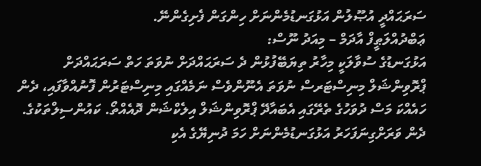ސަރަޙައްދީ އުޞޫލުން އަޅުގަނޑުމެންނަށް ހިންގަން ފެށިގެންނޭ.
ޢަބްދުއްލަޠީފް އާދަމް – މިއަދު ނޫސް:
އަޅުގަނޑުގެ ސުވާލަކީ މިހާރު ތިޔަބޭފުޅުން ދެ ސަރަޙައްދަށް ނުވަތަ ހަތް ސަރަޙައްދަށް ޕްރޮވިންޝަލް މިނިސްޓަރސް ނުވަތަ އެނޫންވެސް ނަމެއްގައި މިނިސްޓަރުން ފޮނުއްވާފައި، ދެން ހައެއްކަ މަސް ދުވަހުގެ ތެރޭގައި އެބައާދޭ ޕްރޮވިންޝަލް އިލެކްޝަން ދޮއެއްތޯ. ކައުންސިލްތަކުގެ. ދެން ވަރަށްގިނަފަހަރު އަޅުގަނޑުމެންނަށް ހަމަ ދުނިޔޭގެ އެކި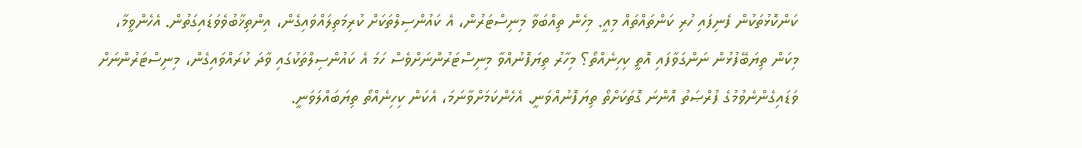ކަންކޮޅުތަކުން ފެނިފައި ހުރި ކަންތައްތައް މިއީ. މިހެން ތިއްބަވާ މިނިސްޓަރުން، އެ ކައުންސިލްތަކަށް ކުރިމަތިލައްވައިގެން، އިންތިޚާބުވެވަޑައިގަތުން. އެހެންވީމާ، މިކަން ތިޔަބޭފުޅުން ނަންގަވާފައި އޮތީ ކިހިނެއްތޯ؟ މިހާރު ތިޔަފޮނުއްވާ މިނިސްޓަރުންނަށްވެސް ހަމަ އެ ކައުންސިލްތަކުގައި ވާދަ ކުރައްވައިގެން، މިނިސްޓަރުންނަށް ވަޑައިގެންނެވުމުގެ ފުރްޞަތު އޮންނަ ގޮތަކަށްތޯ ތިޔަފޮނުއްވަނީ. އެހެންކަމަށްވާނަމަ، އެކަން ކިހިނެއްތޯ ތިޔަބައްލަވަނީ.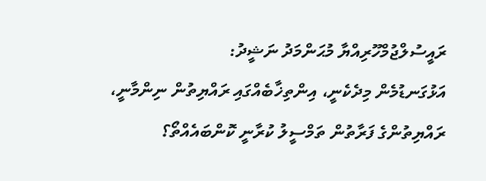ރައީސުލްޖުމްހޫރިއްޔާ މުޙަންމަދު ނަޝީދު:
އަޅުގަނޑުމެން މިދެކެނީ، އިންތިޚާބެއްގައި ރައްޔިތުން ނިންމާނީ، ރައްޔިތުންގެ ފަރާތުން ތަމްސީލު ކުރާނީ ކޮންބައެއްތޯ؟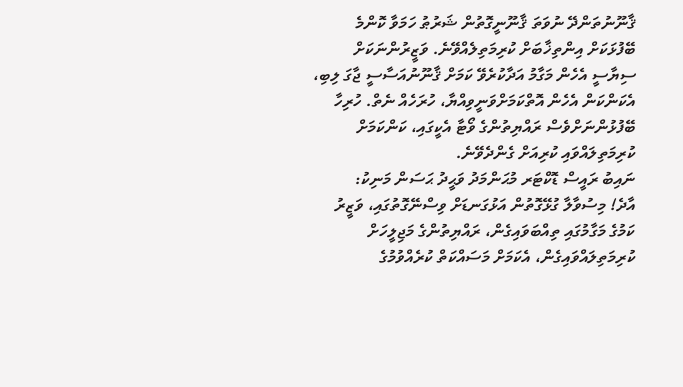ޤާނޫނުތަންދޭ ނުވަތަ ޤާނޫނީގޮތުން ޝަރުޠު ހަމަވާ ކޮންމެ ބޭފުޅަކަށް އިންތިޚާބަށް ކުރިމަތިލެއްވޭނެ. ވަޒީރުންނަކަށް ސިޔާސީ އެހެން މަގާމު އަދާކުރެވޭ ކަމަށް ޤާނޫނުއަސާސީ ޖާގަ ލިބި، އެކަންކަން އެހެން އޮތްކަމަށްވަނީވިއްޔާ، ހުރަހެއް ނެތް. ހުރިހާ ބޭފުޅުންނަށްވެސް ރައްޔިތުންގެ ވޯޓާ އެކީގައި، ކަންކަމަށް ކުރިމަތިލައްވައި ކުރިއަށް ގެންދެވޭނެ.
ނައިބު ރައީސް ޑޮކްޓަރ މުޙަންމަދު ވަޙީދު ޙަސަން މަނިކު:
އާދެ! މިސުވާލާ ގުޅޭގޮތުން އަޅުގަނޑަށް ވިސްނޭގޮތުގައި، ވަޒީރު ކަމުގެ މަގާމުގައި ތިއްބަވައިގެން، ރައްޔިތުންގެ މަޖިލީހަށް ކުރިމަތިލައްވައިގެން، އެކަމަށް މަސައްކަތް ކުރެއްވުމުގެ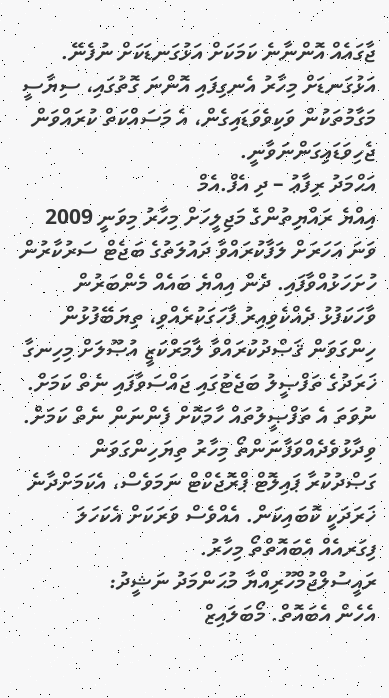ޖާގައެއް އޮންނާނެ ކަމަކަށް އަޅުގަނޑަކަށް ނުފެނޭ. އަޅުގަނޑަށް މިހާރު އެނގިފައި އޮންނަ ގޮތުގައި، ސިޔާސީ މަގާމުތަކުން ވަކިވެވަޑައިގެން، އެ މަސައްކަތް ކުރައްވަން ޖެހިވަޑައިގަންނަވާނީ.
އަޙްމަދު ރިފާޢު – ދި އެފް.އެމް
އިއްޔެ ރައްޔިތުންގެ މަޖިލީހަށް މިހާރު މިވަނީ 2009 ވަނަ އަހަރަށް ލަފާކުރައްވާ ދައުލަތުގެ ބަޖެޓް ސަރުކާރުން ހުށަހަޅުއްވާފައި. ދެން އިއްޔެ ބައެއް މެންބަރުން ވާހަކަފުޅު ދެއްކެވިއިރު ފާހަގަކުރެއްވި، ތިޔަބޭފުޅުން ހިންގަވަން ޤަޞްދުކުރައްވާ ލާމަރްކަޒީ އުޞޫލަށް މިހިނގާ ޚަރަދުގެ ތަފްޞީލު ބަޖެޓުގައި ޖައްސަވާފައި ނެތް ކަމަށް. ނުވަތަ އެ ތަފްޞީލުތައް ހާމަކޮށް ފެންނަން ނެތް ކަމަށް. ވިދާޅުވެދެއްވަފާނަންތޯ މިހާރު ތިޔަހިންގަވަން ގަޞްދުކުރާ ޕައިލޮޓް ޕްރޮޖެކްޓް ނަމަވެސް، އެކަމަށްދާނެ ޚަރަދަކީ ކޮބައިކަން. އެއްވެސް ވަރަކަށް އެކަހަލަ ފިގަރއެއް އެބައޮތްތޯ މިހާރު.
ރައީސުލްޖުމްހޫރިއްޔާ މުޙަންމަދު ނަޝީދު:
އެހެން އެބައޮތް. މޯބަލައިޒް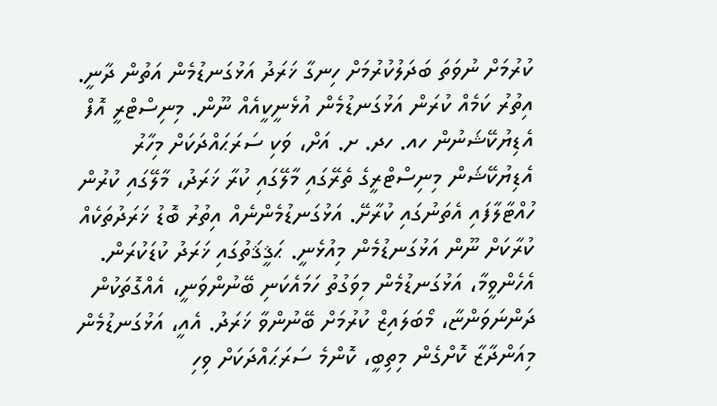ކުރުމަށް ނުވަތަ ބަދަލުކުރުމަށް ހިނގާ ޚަރަދު އަޅުގަނޑުމެން އަތުން ދާނީ. އިތުރު ކަމެއް ކުރަން އަޅުގަނޑުމެން އުޅެނީކީއެއް ނޫން. މިނިސްޓްރީ އޮފް އެޑިޔުކޭޝަނުން ހއ. ހދ. ށ. އަށް، ވަކި ސަރަޙައްދަކަށް މިހާރު އެޑިޔުކޭޝަން މިނިސްޓްރީގެ ތެރޭގައި މާލޭގައި ކުރާ ޚަރަދު، މާލޭގައި ކުރުން ހުއްޓާލާފައި އެތަނުގައި ކުރާށޭ. އަޅުގަނޑުމެންނެއް އިތުރު ބޮޑު ޚަރަދުތަކެއް ކުރާކަށް ނޫން އަޅުގަނޑުމެން މިއުޅެނީ. ޙަޤީޤަތުގައި ޚަރަދު ކުޑަކުރަން. އެހެންވީމާ، އަޅުގަނޑުމެން މިވަގުތު ހަމައެކަނި ބޭނުންވަނީ، އެއްގޮތަކުން ދަންނަވަންޏާ، މޯބަލައިޒް ކުރުމަށް ބޭނުންވާ ޚަރަދު. އެއީ، އަޅުގަނޑުމެން މިއަންދާޒާ ކޮށްގެން މިތިބީ، ކޮންމެ ސަރަޙައްދަކަށް ވިހި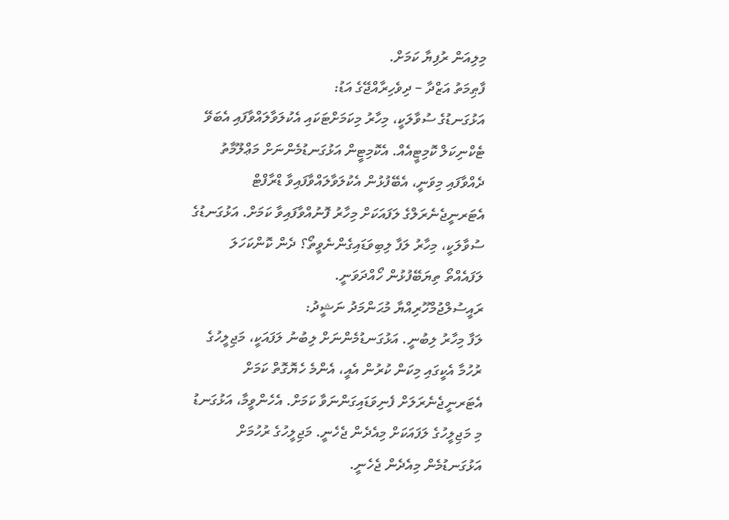މިލިއަން ރުފިޔާ ކަމަށް.
ފާޠިމަތު އަޒްދާ – ދިވެހިރާއްޖޭގެ އަޑު:
އަޅުގަނޑުގެ ސުވާލަކީ، މިހާރު މިކަމަށްޓަކައި އެކުލަވާލައްވާފައި އެބަވޭ ޓެކްނިކަލް ކޮމިޓީއެއް. އެކޮމިޓީން އަޅުގަނޑުމެންނަށް މަޢްލޫމާތު ދެއްވާފައި މިވަނީ، އެބޭފުޅުން އެކުލަވާލައްވާފައިވާ ޑްރާފްޓް އެޓަރނީޖެނެރަލްގެ ލަފައަކަށް މިހާރު ފޮނުއްވާފައިވާ ކަމަށް. އަޅުގަނޑުގެ ސުވާލަކީ، މިހާރު ލަފާ ލިބިވަޑައިގެންނެވީތޯ؟ ދެން ކޮންކަހަލަ ލަފައެއްތޯ ތިޔަބޭފުޅުން ހޯއްދަވަނީ.
ރައީސުލްޖުމްހޫރިއްޔާ މުޙަންމަދު ނަޝީދު:
ލަފާ މިހާރު ލިބުނީ. އަޅުގަނޑުމެންނަށް ލިބުނު ލަފައަކީ، މަޖިލީހުގެ ރުހުމާ އެކީގައި މިކަން ކުރުން އެއީ، އެންމެ ހެޔޮގޮތް ކަމަށް އެޓަރނީޖެނެރަލަށް ފެނިވަޑައިގަންނަވާ ކަމަށް. އެހެންވީމާ، އަޅުގަނޑު މި މަޖިލީހުގެ ލަފައަކަށް މިއެދެން ޖެހެނީ. މަޖިލީހުގެ ރުހުމަށް އަޅުގަނޑުމެން މިއެދެން ޖެހެނީ.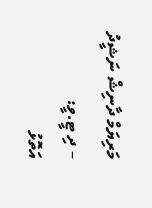މަރިޔަމް ދާނިޝް ނަޝީދު – ދި ޓީ.ވީ:
އަތޮޅު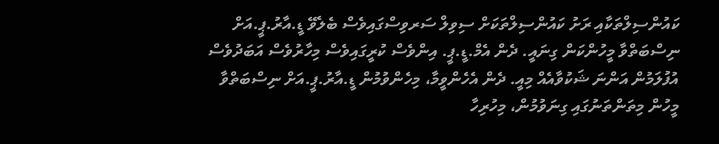ކައުންސިލްތަކާއި ރަށު ކައުންސިލްތަކަށް ސިވިލް ސަރވިސްގައިވެސް ބެލެވޭ ޑީ.އާރު.ޕީ.އަށް ނިސްބަތްވާ މީހުންކަން ގިނައީ. ދެން އެމް.ޑީ.ޕީ. އިންވެސް ކުރީގައިވެސް މިހާރުވެސް އަބަދުވެސް އުފުލަމުން އަންނަ ޝަކުވާއެއް މިއީ. ދެން އެހެންވީމާ، މިހެންވުމުން ޑީ.އާރު.ޕީ.އަށް ނިސްބަތްވާ މީހުން މިތަންތަނުގައި ގިނަވުމުން، މިހުރިހާ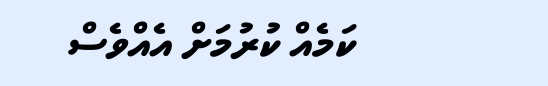ކަމެއް ކުރުމަށް އެއްވެސް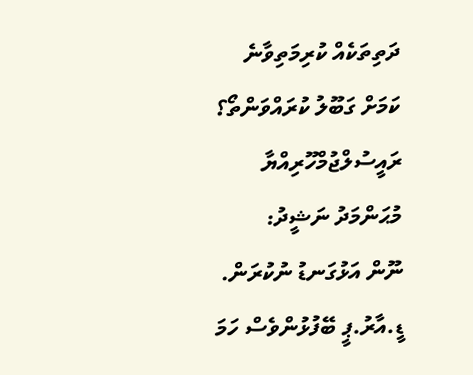ދަތިތަކެއް ކުރިމަތިވާނެ ކަމަށް ގަބޫލު ކުރައްވަންތޯ؟
ރައީސުލްޖުމްހޫރިއްޔާ މުޙަންމަދު ނަޝީދު:
ނޫން އަޅުގަނޑު ނުކުރަން. ޑީ.އާރު.ޕީ ބޭފުޅުންވެސް ހަމަ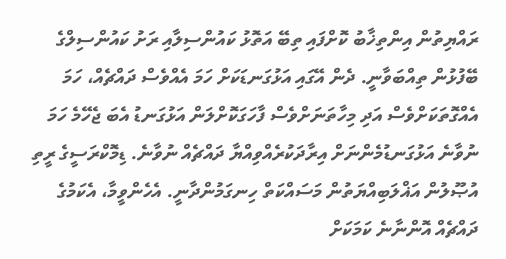ރައްޔިތުން އިންތިޚާބު ކޮށްފައި ތިބޭ އަތޮޅު ކައުންސިލާއި ރަށު ކައުންސިލްގެ ބޭފުޅުން ތިއްބަވާނީ. ދެން އޭގައި އަޅުގަނޑަކަށް ހަމަ އެއްވެސް ދައްޗެއް، ހަމަ އެއްގޮތަކަށްވެސް އަދި މިހާތަނަށްވެސް ފާހަގަކޮށްލަން އަޅުގަނޑު އެބަ ޖެހޭމެ ހަމަ ނުވާނެ އަޅުގަނޑުމެންނަށް އިރާދަކުރެއްވިއްޔާ ދައްޗެއް ނުވާނެ. ޑިމޮކްރަސީގެ ރީތި އުޞޫލުން އަޣްލަބިއްޔަތުން މަސައްކަތް ހިނގަމުންދާނީ. އެހެންވީމާ، އެކަމުގެ ދައްޗެއް އޮންނާނެ ކަމަކަށް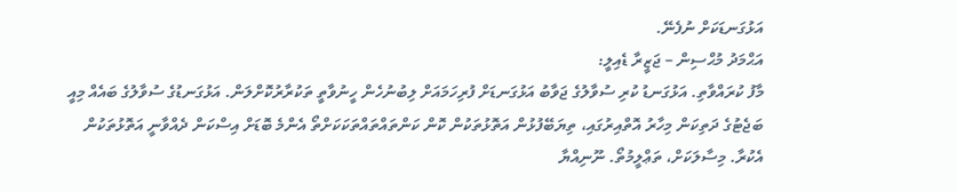އަޅުގަނޑަކަށް ނުފެނޭ.
އަޙްމަދު މުޙްސިން – ޖަޒީރާ ޑެއިލީ:
މާފު ކުރައްވާތި. އަޅުގަނޑު ކުރި ސުވާލުގެ ޖަވާބު އަޅުގަނޑަށް ފުރިހަމައަށް ލިބުނުހެން ހީނުވާތީ ތަކުރާރުކޮށްލަން. އަޅުގަނޑުގެ ސުވާލުގެ ބައެއް މިއީ ބަޖެޓުގެ ދަތިކަން މިހާރު އޮތްއިރުގައި، ތިޔަބޭފުޅުން އަތޮޅުތަކުން ކޮން ކަންތައްތައްތަކަކަށްތޯ އެންމެ ބޮޑަށް އިސްކަން ދެއްވާނީ އަތޮޅުތަކުން އެކުރާ. މިސާލަކަށް، ތަޢްލީމުތޯ. ނޫނިއްޔާ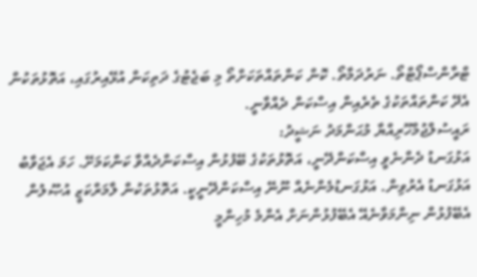ޓްރާންސްޕޯޓްތޯ. ނަރުދަމާތޯ. ކޮން ކަންތައްތަކަށްތޯ މި ބަޖެޓުގެ ދަތިކަން އުޅޭއިރުގައި، އަތޮޅުތަކުން އެދޭ ކަންތައްތަކުގެ ތެރެއިން އިސްކަން ދެއްވާނީ.
ރައީސުލްޖުމްހޫރިއްޔާ މުޙަންމަދު ނަޝީދު:
އަޅުގަނޑު ދެންނެވީ އިސްކަންދޭނީ، އަތޮޅުތަކުގެ ބޭފުޅުން އިސްކަންދެއްވާ ކަންކަމަށޭ. ހަމަ އެޖަވާބު އަޅުގަނޑު އެރުވިން. އަޅުގަނޑުމެންނެއް ނޫނޭ އިސްކަންދޭނީކީ. އަތޮޅުތަކުން ލާމަރްކަޒީ އުޞޫލުން އެބޭފުޅުން ނިންމަވާނެއޭ އެބޭފުޅުންނަށް އެންމެ މުހިންމީ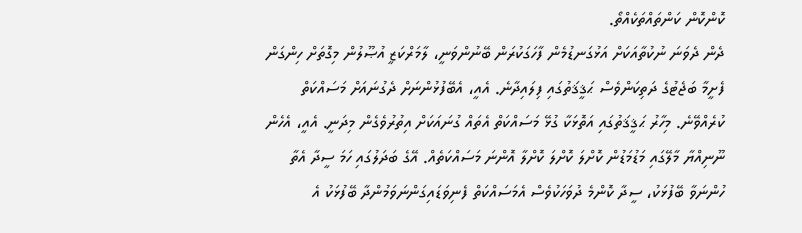ކޮންކޮން ކަންތައްތަކެއްތޯ.
ދެން ދެވަނަ ނުކުތާއަކަށް އަޅުގަނޑުމެން ފާހަގަކުރަން ބޭނުންވަނީ، ލާމަރްކަޒީ އުޞޫލުން މިގޮތަށް ހިންގަން ފެށީމާ ބަޖެޓުގެ ދަތިކަންވެސް ޙަޤީޤަތުގައި ފިލައިދާނެ. އެއީ، އެބޭފުޅުންނަށް ދެގުނައަށް މަސައްކަތް ކުރެއްވޭނެ. މިހާރު ޙަޤީޤަތުގައި އަތޮޅަކާ ގުޅޭ މަސައްކަތް އެތައް ގުނައަކަށް އިތުރުވެގެން މިދަނީ. އެއީ، އެހެން ނޫނިއްޔާ މާލޭގައި މަޑުމަޑުން ކޮށްލަ ކޮށްލަ ކޮށްލާ އޮންނަ މަސައްކަތެއް. އޭގެ ބަދަލުގައި ހަމަ ސީދާ އެތާ ހުންނަވާ ބޭފުޅަކު، ސީދާ ކޮންމެ ދުވަހަކުވެސް އެމަސައްކަތް ފެނިވަޑައިގަންނަވަމުންދާ ބޭފުޅަކު އެ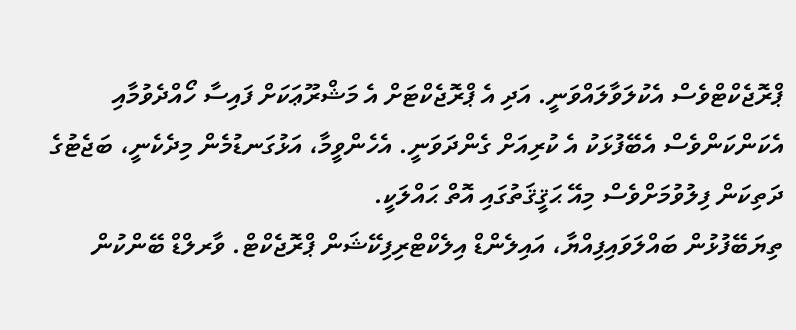ޕްރޮޖެކްޓްވެސް އެކުލަވާލައްވަނީ. އަދި އެ ޕްރޮޖެކްޓަށް އެ މަޝްރޫޢަކަށް ފައިސާ ހޯއްދެވުމާއި އެކަންކަންވެސް އެބޭފުޅަކު އެ ކުރިއަށް ގެންދަވަނީ. އެހެންވީމާ، އަޅުގަނޑުމެން މިދެކެނީ، ބަޖެޓުގެ ދަތިކަން ފިލުވުމަށްވެސް މިއޭ ޙަޤީޤަތުގައި އޮތް ޙައްލަކީ.
ތިޔަބޭފުޅުން ބައްލަވައިފިއްޔާ، އައިލެންޑް އިލެކްޓްރިފިކޭޝަން ޕްރޮޖެކްޓް. ވާރލްޑް ބޭންކުން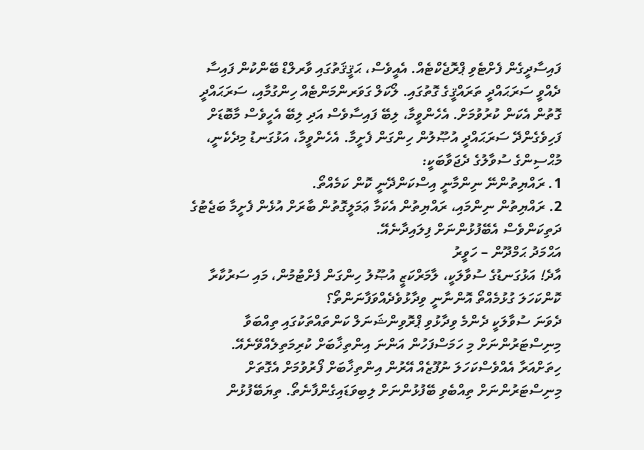ފައިސާދީގެން ފެށްޓެވި ޕްރޮޖެކްޓެއް. އެއީވެސް، ޙަޤީޤަތުގައި ވާރލްޑް ބޭންކުން ފައިސާ ދެއްވީ ސަރަޙައްދީ ތަރައްޤީގެ ގޮތުގައި. ލޯކަލް ގަވަރންމަންޓެއް ހިންގުމާއި، ސަރަޙައްދީ ގޮތުން އެކަން ކުރުވުމަށް. އެހެންވީމާ، ލިބޭ ފައިސާވެސް އަދި ލިބޭ އެހީވެސް މާބޮޑަށް ފަހިވެގެންދޭ ސަރަޙައްދީ އުޞޫލުން ހިންގަން ފެށީމާ. އެހެންވީމާ، އަޅުގަނޑު މިދެކެނީ، މުޙްސިންގެ ސުވާލުގެ ދެޖަވާބަކީ:
1. ރައްޔިތުންނޭ ނިންމާނީ އިސްކަންދޭނީ ކޮން ކަމެއްތޯ.
2. ރައްޔިތުން ނިންމައި، ރައްޔިތުން އެކަމާ ޢަމަލީގޮތުން ބާރަށް އުޅެން ފެށީމާ ބަޖެޓުގެ ދަތިކަންވެސް އެބޭފުޅުންނަށް ފިލައިދާނެއޭ.
އަޙްމަދު ޙަމްދޫން – ހަވީރު
އާދެ! އަޅުގަނޑުގެ ސުވާލަކީ، ލާމަރްކަޒީ އުޞޫލު ހިންގަން ފެށްޓުމުން، މައި ސަރުކާރާ ކޮންކަހަލަ ގުޅުމެއްތޯ އޮންނާނީ ވިދާޅުވެދެއްވަފާނަންތޯ؟
ދެވަނަ ސުވާލަކީ ދެންމެ ވިދާޅުވި ޕްރޮވިންޝަނަލް ކަންތައްތަކުގައި ތިއްބަވާ މިނިސްޓަރުންނަށް މި ހަމަސްފަހުން އަންނަ އިންތިޚާބަށް ކުރިމަތިލެއްވޭނެއޭ. ހިތަށްއަރާ އެއްވެސްކަހަލަ ނުފޫޒެއް އޭރުން އިންތިޚާބަށް ފޯރުވުމަށް އެގޮތަށް މިނިސްޓަރުންނަށް ތިއްބެވި ބޭފުޅުންނަށް ލިބިވަޑައިގެންފާނެތޯ. ތިޔަބޭފުޅުން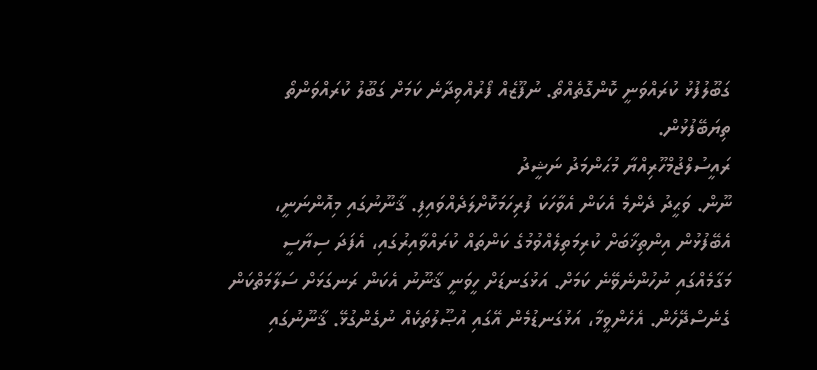ގަބޫލުފުޅު ކުރައްވަނީ ކޮންގޮތެއްތޯ. ނުފޫޒެއް ފޯރުއްވިދާނެ ކަމަށް ގަބޫލު ކުރައްވަންތޯ ތިޔަބޭފުޅުން.
ރައީސުލްޖުމްހޫރިއްޔާ މުޙަންމަދު ނަޝީދު
ނޫން. ވަޙީދު ދެންމެ އެކަން އެވާހަކަ ފުރިހަމަކޮށްލަދެއްވައިފި. ޤާނޫނުގައި މިއޮންނަނީ، އެބޭފުޅުން އިންތިޚާބަށް ކުރިމަތިލެއްވުމުގެ ކަންތައް ކުރައްވާއިރުގައި، އެފަދަ ސިޔާސީ މަގާމެއްގައި ނުހުންނެވޭނެ ކަމަށް. އަޅުގަނޑަށް ހީވަނީ ޤާނޫނު އެކަން ރަނގަޅަށް ސަލާމަތްކަން ގެނެސްދޭހެން. އެހެންވީމާ، އަޅުގަނޑުމެން އޭގައި އުޞޫލުތަކެއް ނުގެންގުޅޭ. ޤާނޫނުގައި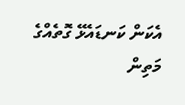އެކަން ކަނޑައެޅޭ ގޮތެއްގެ މަތިން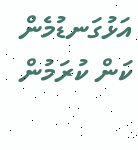އަޅުގަނޑުމެން ކަން ކުރަމުން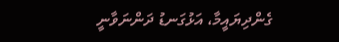ގެންދިޔައީމާ، އަޅުގަނޑު ދަންނަވާނީ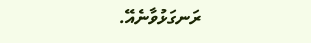ރަނގަޅުވާނެއޭ.